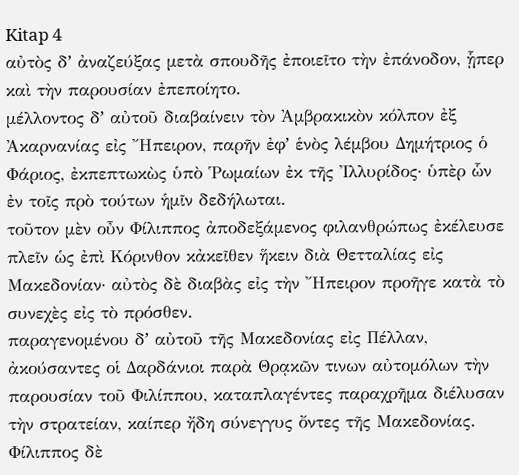Kitap 4
αὐτὸς δʼ ἀναζεύξας μετὰ σπουδῆς ἐποιεῖτο τὴν ἐπάνοδον, ᾗπερ καὶ τὴν παρουσίαν ἐπεποίητο.
μέλλοντος δʼ αὐτοῦ διαβαίνειν τὸν Ἀμβρακικὸν κόλπον ἐξ Ἀκαρνανίας εἰς Ἤπειρον, παρῆν ἐφʼ ἑνὸς λέμβου Δημήτριος ὁ Φάριος, ἐκπεπτωκὼς ὑπὸ Ῥωμαίων ἐκ τῆς Ἰλλυρίδος· ὑπὲρ ὧν ἐν τοῖς πρὸ τούτων ἡμῖν δεδήλωται.
τοῦτον μὲν οὖν Φίλιππος ἀποδεξάμενος φιλανθρώπως ἐκέλευσε πλεῖν ὡς ἐπὶ Κόρινθον κἀκεῖθεν ἥκειν διὰ Θετταλίας εἰς Μακεδονίαν· αὐτὸς δὲ διαβὰς εἰς τὴν Ἤπειρον προῆγε κατὰ τὸ συνεχὲς εἰς τὸ πρόσθεν.
παραγενομένου δʼ αὐτοῦ τῆς Μακεδονίας εἰς Πέλλαν, ἀκούσαντες οἱ Δαρδάνιοι παρὰ Θρᾳκῶν τινων αὐτομόλων τὴν παρουσίαν τοῦ Φιλίππου, καταπλαγέντες παραχρῆμα διέλυσαν τὴν στρατείαν, καίπερ ἤδη σύνεγγυς ὄντες τῆς Μακεδονίας.
Φίλιππος δὲ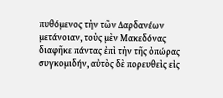πυθόμενος τὴν τῶν Δαρδανέων μετάνοιαν, τοὺς μὲν Μακεδόνας διαφῆκε πάντας ἐπὶ τὴν τῆς ὀπώρας συγκομιδήν, αὐτὸς δὲ πορευθεὶς εἰς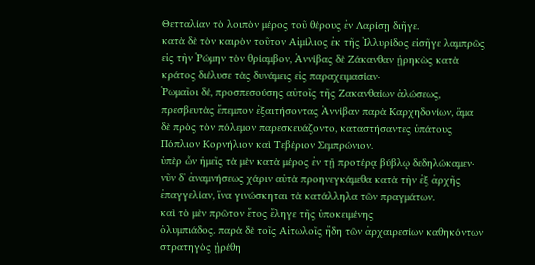Θετταλίαν τὸ λοιπὸν μέρος τοῦ θέρους ἐν Λαρίσῃ διῆγε.
κατὰ δὲ τὸν καιρὸν τοῦτον Αἰμίλιος ἐκ τῆς Ἰλλυρίδος εἰσῆγε λαμπρῶς εἰς τὴν Ῥώμην τὸν θρίαμβον, Ἀννίβας δὲ Ζάκανθαν ᾑρηκὼς κατὰ κράτος διέλυσε τὰς δυνάμεις εἰς παραχειμασίαν·
Ῥωμαῖοι δέ, προσπεσούσης αὐτοῖς τῆς Ζακανθαίων ἁλώσεως, πρεσβευτὰς ἔπεμπον ἐξαιτήσοντας Ἀννίβαν παρὰ Καρχηδονίων, ἅμα δὲ πρὸς τὸν πόλεμον παρεσκευάζοντο, καταστήσαντες ὑπάτους Πόπλιον Κορνήλιον καὶ Τεβέριον Σεμπρώνιον.
ὑπὲρ ὧν ἡμεῖς τὰ μὲν κατὰ μέρος ἐν τῇ προτέρᾳ βύβλῳ δεδηλώκαμεν· νῦν δʼ ἀναμνήσεως χάριν αὐτὰ προηνεγκάμεθα κατὰ τὴν ἐξ ἀρχῆς ἐπαγγελίαν, ἵνα γινώσκηται τὰ κατάλληλα τῶν πραγμάτων.
καὶ τὸ μὲν πρῶτον ἔτος ἔληγε τῆς ὑποκειμένης
ὀλυμπιάδος. παρὰ δὲ τοῖς Αἰτωλοῖς ἤδη τῶν ἀρχαιρεσίων καθηκόντων στρατηγὸς ᾑρέθη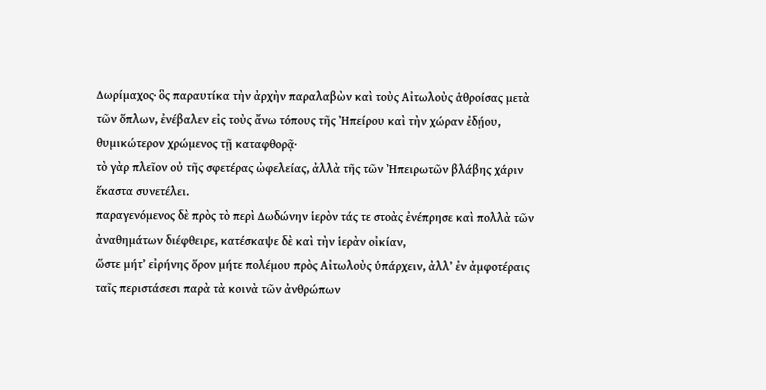Δωρίμαχος· ὃς παραυτίκα τὴν ἀρχὴν παραλαβὼν καὶ τοὺς Αἰτωλοὺς ἁθροίσας μετὰ τῶν ὅπλων, ἐνέβαλεν εἰς τοὺς ἄνω τόπους τῆς Ἠπείρου καὶ τὴν χώραν ἐδῄου, θυμικώτερον χρώμενος τῇ καταφθορᾷ·
τὸ γὰρ πλεῖον οὐ τῆς σφετέρας ὠφελείας, ἀλλὰ τῆς τῶν Ἠπειρωτῶν βλάβης χάριν ἕκαστα συνετέλει.
παραγενόμενος δὲ πρὸς τὸ περὶ Δωδώνην ἱερὸν τάς τε στοὰς ἐνέπρησε καὶ πολλὰ τῶν ἀναθημάτων διέφθειρε, κατέσκαψε δὲ καὶ τὴν ἱερὰν οἰκίαν,
ὥστε μήτʼ εἰρήνης ὅρον μήτε πολέμου πρὸς Αἰτωλοὺς ὑπάρχειν, ἀλλʼ ἐν ἀμφοτέραις ταῖς περιστάσεσι παρὰ τὰ κοινὰ τῶν ἀνθρώπων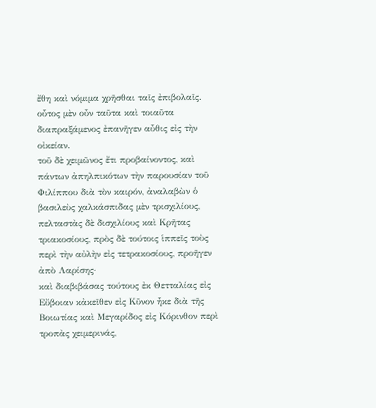ἔθη καὶ νόμιμα χρῆσθαι ταῖς ἐπιβολαῖς.
οὗτος μὲν οὖν ταῦτα καὶ τοιαῦτα διαπραξάμενος ἐπανῆγεν αὖθις εἰς τὴν οἰκείαν.
τοῦ δὲ χειμῶνος ἔτι προβαίνοντος, καὶ πάντων ἀπηλπικότων τὴν παρουσίαν τοῦ Φιλίππου διὰ τὸν καιρόν, ἀναλαβὼν ὁ βασιλεὺς χαλκάσπιδας μὲν τρισχιλίους, πελταστὰς δὲ δισχιλίους καὶ Κρῆτας τριακοσίους, πρὸς δὲ τούτοις ἱππεῖς τοὺς περὶ τὴν αὐλὴν εἰς τετρακοσίους, προῆγεν ἀπὸ Λαρίσης·
καὶ διαβιβάσας τούτους ἐκ Θετταλίας εἰς Εὔβοιαν κἀκεῖθεν εἰς Κῦνον ἧκε διὰ τῆς Βοιωτίας καὶ Μεγαρίδος εἰς Κόρινθον περὶ τροπὰς χειμερινάς,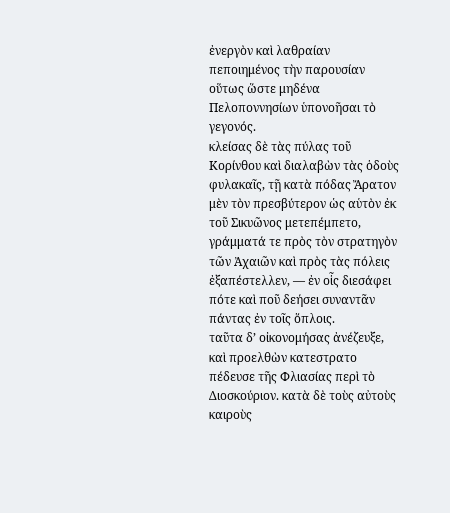ἐνεργὸν καὶ λαθραίαν πεποιημένος τὴν παρουσίαν οὕτως ὥστε μηδένα Πελοποννησίων ὑπονοῆσαι τὸ γεγονός.
κλείσας δὲ τὰς πύλας τοῦ Κορίνθου καὶ διαλαβὼν τὰς ὁδοὺς φυλακαῖς, τῇ κατὰ πόδας Ἄρατον μὲν τὸν πρεσβύτερον ὡς αὑτὸν ἐκ τοῦ Σικυῶνος μετεπέμπετο, γράμματά τε πρὸς τὸν στρατηγὸν τῶν Ἀχαιῶν καὶ πρὸς τὰς πόλεις ἐξαπέστελλεν, — ἐν οἷς διεσάφει πότε καὶ ποῦ δεήσει συναντᾶν πάντας ἐν τοῖς ὅπλοις.
ταῦτα δʼ οἰκονομήσας ἀνέζευξε, καὶ προελθὼν κατεστρατο
πέδευσε τῆς Φλιασίας περὶ τὸ Διοσκούριον. κατὰ δὲ τοὺς αὐτοὺς καιροὺς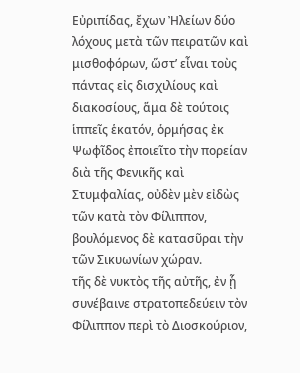Εὐριπίδας, ἔχων Ἠλείων δύο λόχους μετὰ τῶν πειρατῶν καὶ μισθοφόρων, ὥστʼ εἶναι τοὺς πάντας εἰς δισχιλίους καὶ διακοσίους, ἅμα δὲ τούτοις ἱππεῖς ἑκατόν, ὁρμήσας ἐκ Ψωφῖδος ἐποιεῖτο τὴν πορείαν διὰ τῆς Φενικῆς καὶ Στυμφαλίας, οὐδὲν μὲν εἰδὼς τῶν κατὰ τὸν Φίλιππον, βουλόμενος δὲ κατασῦραι τὴν τῶν Σικυωνίων χώραν.
τῆς δὲ νυκτὸς τῆς αὐτῆς, ἐν ᾗ συνέβαινε στρατοπεδεύειν τὸν Φίλιππον περὶ τὸ Διοσκούριον,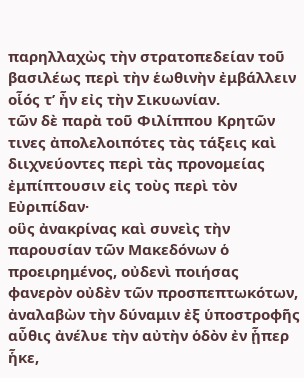παρηλλαχὼς τὴν στρατοπεδείαν τοῦ βασιλέως περὶ τὴν ἑωθινὴν ἐμβάλλειν οἷός τʼ ἦν εἰς τὴν Σικυωνίαν.
τῶν δὲ παρὰ τοῦ Φιλίππου Κρητῶν τινες ἀπολελοιπότες τὰς τάξεις καὶ διιχνεύοντες περὶ τὰς προνομείας ἐμπίπτουσιν εἰς τοὺς περὶ τὸν Εὐριπίδαν·
οὓς ἀνακρίνας καὶ συνεὶς τὴν παρουσίαν τῶν Μακεδόνων ὁ προειρημένος, οὐδενὶ ποιήσας φανερὸν οὐδὲν τῶν προσπεπτωκότων, ἀναλαβὼν τὴν δύναμιν ἐξ ὑποστροφῆς αὖθις ἀνέλυε τὴν αὐτὴν ὁδὸν ἐν ᾗπερ ἧκε,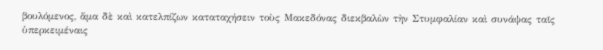βουλόμενος, ἅμα δὲ καὶ κατελπίζων καταταχήσειν τοὺς Μακεδόνας διεκβαλὼν τὴν Στυμφαλίαν καὶ συνάψας ταῖς ὑπερκειμέναις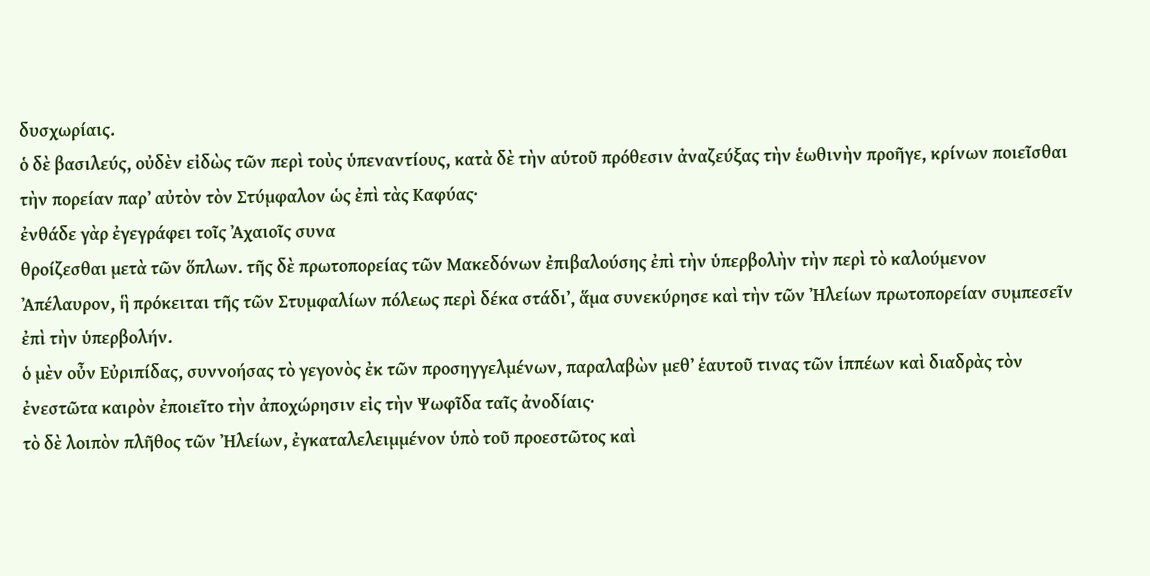δυσχωρίαις.
ὁ δὲ βασιλεύς, οὐδὲν εἰδὼς τῶν περὶ τοὺς ὑπεναντίους, κατὰ δὲ τὴν αὑτοῦ πρόθεσιν ἀναζεύξας τὴν ἑωθινὴν προῆγε, κρίνων ποιεῖσθαι τὴν πορείαν παρʼ αὐτὸν τὸν Στύμφαλον ὡς ἐπὶ τὰς Καφύας·
ἐνθάδε γὰρ ἐγεγράφει τοῖς Ἀχαιοῖς συνα
θροίζεσθαι μετὰ τῶν ὅπλων. τῆς δὲ πρωτοπορείας τῶν Μακεδόνων ἐπιβαλούσης ἐπὶ τὴν ὑπερβολὴν τὴν περὶ τὸ καλούμενον Ἀπέλαυρον, ἣ πρόκειται τῆς τῶν Στυμφαλίων πόλεως περὶ δέκα στάδιʼ, ἅμα συνεκύρησε καὶ τὴν τῶν Ἠλείων πρωτοπορείαν συμπεσεῖν ἐπὶ τὴν ὑπερβολήν.
ὁ μὲν οὖν Εὐριπίδας, συννοήσας τὸ γεγονὸς ἐκ τῶν προσηγγελμένων, παραλαβὼν μεθʼ ἑαυτοῦ τινας τῶν ἱππέων καὶ διαδρὰς τὸν ἐνεστῶτα καιρὸν ἐποιεῖτο τὴν ἀποχώρησιν εἰς τὴν Ψωφῖδα ταῖς ἀνοδίαις·
τὸ δὲ λοιπὸν πλῆθος τῶν Ἠλείων, ἐγκαταλελειμμένον ὑπὸ τοῦ προεστῶτος καὶ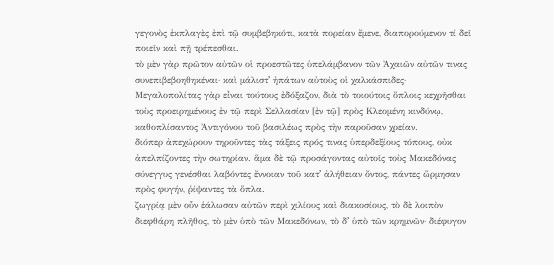γεγονὸς ἐκπλαγὲς ἐπὶ τῷ συμβεβηκότι, κατὰ πορείαν ἔμενε, διαπορούμενον τί δεῖ ποιεῖν καὶ πῇ τρέπεσθαι.
τὸ μὲν γὰρ πρῶτον αὐτῶν οἱ προεστῶτες ὑπελάμβανον τῶν Ἀχαιῶν αὐτῶν τινας συνεπιβεβοηθηκέναι· καὶ μάλιστʼ ἠπάτων αὐτοὺς οἱ χαλκάσπιδες·
Μεγαλοπολίτας γὰρ εἶναι τούτους ἐδόξαζον, διὰ τὸ τοιούτοις ὅπλοις κεχρῆσθαι τοὺς προειρημένους ἐν τῷ περὶ Σελλασίαν [ἐν τῷ] πρὸς Κλεομένη κινδύνῳ, καθοπλίσαντος Ἀντιγόνου τοῦ βασιλέως πρὸς τὴν παροῦσαν χρείαν.
διόπερ ἀπεχώρουν τηροῦντες τὰς τάξεις πρός τινας ὑπερδεξίους τόπους, οὐκ ἀπελπίζοντες τὴν σωτηρίαν. ἅμα δὲ τῷ προσάγοντας αὐτοῖς τοὺς Μακεδόνας σύνεγγυς γενέσθαι λαβόντες ἔννοιαν τοῦ κατʼ ἀλήθειαν ὄντος, πάντες ὥρμησαν πρὸς φυγήν, ῥίψαντες τὰ ὅπλα.
ζωγρίᾳ μὲν οὖν ἑάλωσαν αὐτῶν περὶ χιλίους καὶ διακοσίους, τὸ δὲ λοιπὸν διεφθάρη πλῆθος, τὸ μὲν ὑπὸ τῶν Μακεδόνων, τὸ δʼ ὑπὸ τῶν κρημνῶν· διέφυγον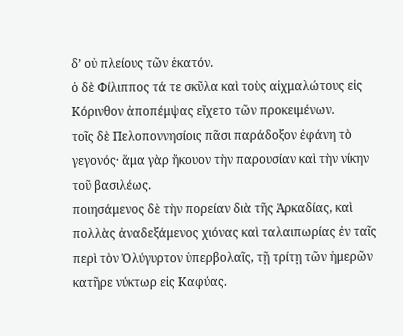δʼ οὐ πλείους τῶν ἑκατόν.
ὁ δὲ Φίλιππος τά τε σκῦλα καὶ τοὺς αἰχμαλώτους εἰς Κόρινθον ἀποπέμψας εἴχετο τῶν προκειμένων.
τοῖς δὲ Πελοποννησίοις πᾶσι παράδοξον ἐφάνη τὸ γεγονός· ἅμα γὰρ ἤκουον τὴν παρουσίαν καὶ τὴν νίκην τοῦ βασιλέως.
ποιησάμενος δὲ τὴν πορείαν διὰ τῆς Ἀρκαδίας, καὶ πολλὰς ἀναδεξάμενος χιόνας καὶ ταλαιπωρίας ἐν ταῖς περὶ τὸν Ὀλύγυρτον ὑπερβολαῖς, τῇ τρίτῃ τῶν ἡμερῶν κατῆρε νύκτωρ εἰς Καφύας.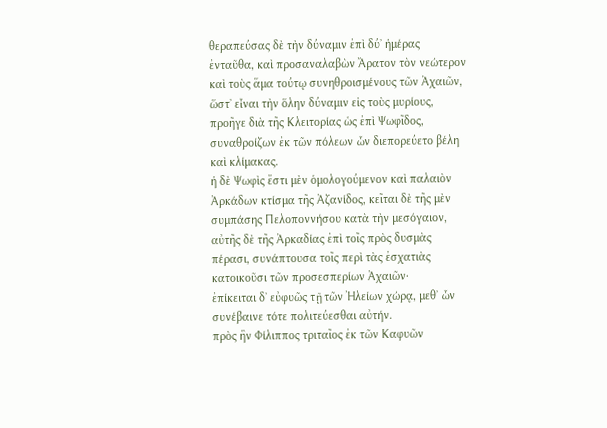θεραπεύσας δὲ τὴν δύναμιν ἐπὶ δύʼ ἡμέρας ἐνταῦθα, καὶ προσαναλαβὼν Ἄρατον τὸν νεώτερον καὶ τοὺς ἅμα τούτῳ συνηθροισμένους τῶν Ἀχαιῶν, ὥστʼ εἶναι τὴν ὅλην δύναμιν εἰς τοὺς μυρίους, προῆγε διὰ τῆς Κλειτορίας ὡς ἐπὶ Ψωφῖδος, συναθροίζων ἐκ τῶν πόλεων ὧν διεπορεύετο βέλη καὶ κλίμακας.
ἡ δὲ Ψωφὶς ἔστι μὲν ὁμολογούμενον καὶ παλαιὸν Ἀρκάδων κτίσμα τῆς Ἀζανίδος, κεῖται δὲ τῆς μὲν συμπάσης Πελοποννήσου κατὰ τὴν μεσόγαιον, αὐτῆς δὲ τῆς Ἀρκαδίας ἐπὶ τοῖς πρὸς δυσμὰς πέρασι, συνάπτουσα τοῖς περὶ τὰς ἐσχατιὰς κατοικοῦσι τῶν προσεσπερίων Ἀχαιῶν·
ἐπίκειται δʼ εὐφυῶς τῇ τῶν Ἠλείων χώρᾳ, μεθʼ ὧν συνέβαινε τότε πολιτεύεσθαι αὐτήν.
πρὸς ἣν Φίλιππος τριταῖος ἐκ τῶν Καφυῶν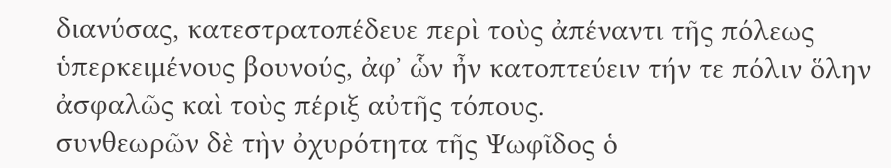διανύσας, κατεστρατοπέδευε περὶ τοὺς ἀπέναντι τῆς πόλεως ὑπερκειμένους βουνούς, ἀφʼ ὧν ἦν κατοπτεύειν τήν τε πόλιν ὅλην ἀσφαλῶς καὶ τοὺς πέριξ αὐτῆς τόπους.
συνθεωρῶν δὲ τὴν ὀχυρότητα τῆς Ψωφῖδος ὁ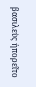βασιλεὺς ἠπορεῖτο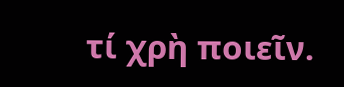τί χρὴ ποιεῖν.